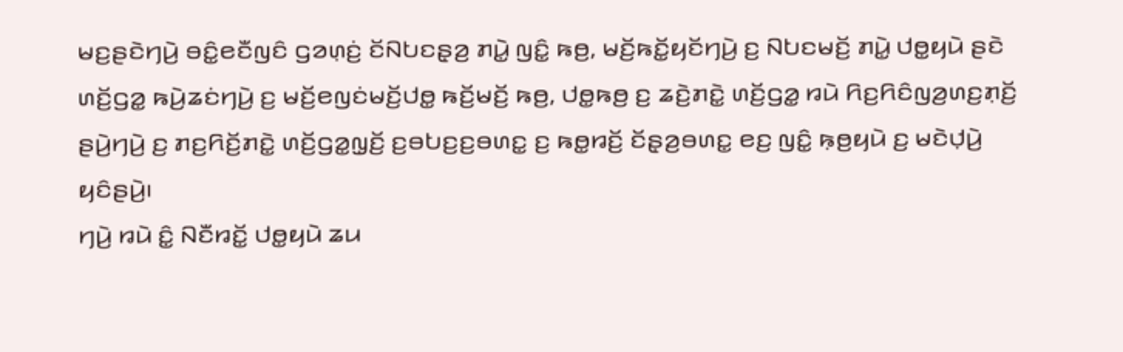ꤗꤢ꤬ꤔꤢꤧꤚꤣꤧ꤬ ꤋꤢꤨ꤭ꤕꤢꤪꤜꤢꤨ ꤞꤤꤛ꤫ꤢꤦ꤬ ꤢꤩꤡꤝꤢꤔ꤫ꤤ꤬ ꤊꤣꤧ꤭ ꤜꤢꤨ꤭ ꤒꤥ꤬, ꤗꤢꤩ꤬ꤒꤢꤩ꤭ꤟꤢꤩꤚꤣꤧ꤬ ꤢ꤬ ꤡꤝꤢꤗꤢꤩ꤬ ꤊꤣꤧ꤭ ꤓꤥ꤭ꤟꤣꤧ ꤔꤢꤧ ꤛꤢꤩ꤬ꤞꤤ꤭ ꤒꤣꤧ꤬ꤘꤢꤦꤚꤣꤧ꤬ ꤢ꤬ ꤗꤢꤩ꤬ꤕꤜꤢꤦꤗꤢꤩ꤬ꤓꤥ꤭ ꤒꤢꤩ꤬ꤗꤢꤩ꤬ ꤒꤥ꤬, ꤓꤥ꤭ꤒꤥ꤬ ꤢ꤬ ꤘꤢꤧ꤬ꤊꤢꤧ꤭ ꤛꤢꤩ꤬ꤞꤤ꤭ ꤙꤣꤧ ꤖꤢ꤬ꤖꤢꤨꤜꤤ꤬ꤛꤢ꤬ꤊ꤫ꤢꤩ꤬ ꤔꤣꤧ꤬ꤚꤣꤧ꤬ ꤢ꤬ ꤊꤢ꤬ꤖꤢꤩ꤬ꤊꤢꤧ꤭ ꤛꤢꤩ꤬ꤞꤤ꤭ꤜ꤫ꤢꤩ꤬ ꤢ꤬ꤋꤝꤢ꤬ꤢ꤬ꤋꤛꤢ꤭ ꤢ꤬ ꤒꤥ꤭ꤙꤢꤩ꤬ ꤢꤩꤔ꤫ꤤ꤬ꤋꤛꤢ꤭ ꤕꤢ꤬ ꤜꤢꤨ꤭ ꤒ꤫ꤥ꤬ꤟꤣꤧ ꤢ꤬ ꤗꤢꤧꤓ꤫ꤣꤧ꤬ ꤟꤢꤨꤔꤣꤧ꤬꤯
ꤚꤣꤧ꤬ ꤙꤣꤧ ꤢꤨ꤭ ꤡꤢꤪꤙꤢꤩ꤭ ꤓꤥ꤭ꤟꤣꤧ ꤘꤣ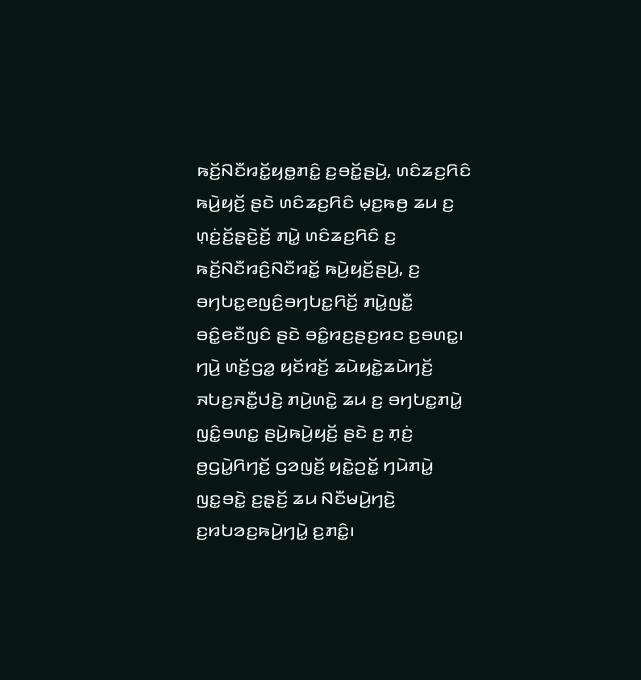ꤒꤢꤩ꤬ꤡꤢꤪꤙꤢꤩ꤭ꤟꤥ꤭ꤊꤢꤨ꤭ ꤢ꤬ꤋꤢꤩ꤭ꤔꤣꤧ꤬, ꤛꤢꤨꤘꤢ꤬ꤖꤢꤨ ꤒꤣꤧ꤬ꤟꤢꤩ꤬ ꤔꤢꤧ ꤛꤢꤨꤘꤢ꤬ꤖꤢꤨ ꤗ꤫ꤢ꤬ꤒꤥ꤬ ꤘꤣ ꤢ꤬ ꤛ꤫ꤢꤦ꤬ꤢꤩ꤬ꤔ꤫ꤢꤧ꤬ꤢꤩ꤬ ꤊꤣꤧ꤭ ꤛꤢꤨꤘꤢ꤬ꤖꤢꤨ ꤢ꤬ ꤒꤢꤩ꤬ꤡꤢꤪꤙꤢꤨ꤬ꤡꤢꤪꤙꤢꤩ꤭ ꤒꤣꤧ꤬ꤟꤢꤩ꤬ꤔꤣꤧ꤬, ꤢ꤬ ꤋꤚꤝꤢ꤭ꤕꤜꤢꤨ꤬ꤋꤚꤝꤢ꤭ꤖꤢꤩ꤬ ꤊꤣꤧ꤭ꤜꤢꤪ꤭ ꤋꤢꤨ꤭ꤕꤢꤪꤜꤢꤨ ꤔꤢꤧ ꤋꤢꤨ꤭ꤙꤢ꤬ꤔꤢ꤬ꤙꤢ ꤢ꤬ꤋꤛꤢ꤭꤯ ꤚꤣꤧ꤬ ꤛꤢꤩ꤬ꤞꤤ꤭ ꤟꤢꤩꤙꤢꤩ꤬ ꤘꤣꤧꤟꤢꤧ꤭ꤘꤣꤧꤚꤢꤩ꤬ ꤏꤝꤢ꤬ꤏꤢꤪ꤭ꤓꤢꤧ꤬ ꤊꤣꤧ꤬ꤛꤢꤧ꤭ ꤘꤣ ꤢ꤬ ꤋꤚꤝꤢ꤭ꤊꤣꤧ꤭ ꤜꤢꤨ꤭ꤋꤛꤢ꤭ ꤔꤣꤧ꤬ꤒꤣꤧ꤬ꤟꤢꤩ꤬ ꤔꤢꤧ ꤢ꤬ ꤊ꤫ꤢꤦ꤬ ꤥ꤬ꤞꤣꤧ꤭ꤖꤚꤢꤩ꤬ ꤞꤤꤜꤢꤩ꤬ ꤟꤢꤧ꤭ꤑꤢꤩ꤭ ꤚꤣꤧꤊꤣꤧ꤭ ꤜꤢ꤭ꤋꤢꤧ꤭ ꤢ꤬ꤔ꤫ꤢꤩ꤬ ꤘꤣ ꤡꤢꤪꤗꤣꤧ꤬ꤚꤢꤧ꤬ ꤢ꤬ꤙꤝꤤꤢ꤬ꤒꤣꤧ꤬ꤚꤣꤧ꤭ ꤢ꤬ꤊꤢꤨ꤭꤯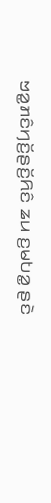ꤠꤤ꤭ꤊꤢꤨꤚꤢꤩ꤬ꤔꤢꤩ꤬ꤖꤢꤨ ꤘꤣ ꤢ꤬ꤗꤝꤤ꤭ ꤔꤢꤧ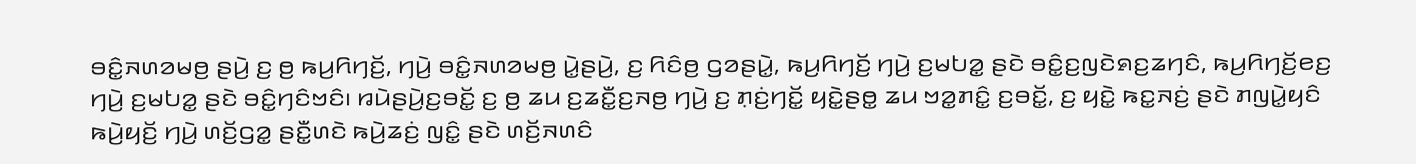ꤋꤢꤨ꤭ꤏꤛꤤꤗꤥ꤬ ꤔꤣꤧ꤬ ꤢ꤬ ꤥ꤬ ꤒꤣ꤬ꤖꤚꤢꤩ꤬, ꤚꤣꤧ꤬ ꤋꤢꤨ꤭ꤏꤛꤤꤗꤥ꤬ ꤣꤧ꤭ꤔꤣꤧ꤬, ꤢ꤬ ꤖꤢꤨꤥ꤬ ꤞꤤꤔꤣꤧ꤭, ꤒꤣ꤬ꤖꤚꤢꤩ꤬ ꤚꤣꤧ꤬ ꤢ꤬ꤗꤝꤤ꤭ ꤔꤢꤧ ꤋꤢꤨ꤭ꤢ꤬ꤜꤢꤧꤎꤢ꤬ꤘꤚꤢꤨ, ꤒꤣ꤬ꤖꤚꤢꤩ꤬ꤕꤢ꤬ ꤚꤣꤧ꤬ ꤢ꤬ꤗꤝꤤ꤭ ꤔꤢꤧ ꤋꤢꤨ꤭ꤚꤢꤨꤠꤢꤨ꤯ ꤙꤣꤧꤔꤣꤧ꤬ꤢ꤬ꤋꤢꤩ꤭ ꤢ꤬ ꤥ꤬ ꤘꤣ ꤢ꤬ꤘꤢꤪ꤭ꤢ꤬ꤏꤥ꤬ ꤚꤣꤧ꤬ ꤢ꤬ ꤊ꤫ꤢꤦ꤬ꤚꤢꤩ꤭ ꤟꤢꤧ꤭ꤔꤥ꤭ ꤘꤣ ꤠꤤ꤭ꤊꤢꤨ꤭ ꤢ꤬ꤋꤢꤩ꤭, ꤢ꤬ ꤟꤢꤧ꤭ ꤒꤢ꤭ꤏꤢꤦ꤬ ꤔꤢꤧ ꤊꤜꤣꤧ꤭ꤟꤢꤨ ꤒꤣꤧ꤬ꤟꤢꤩ꤬ ꤚꤣꤧ꤬ ꤛꤢꤩ꤬ꤞꤤ꤭ ꤔꤢꤪ꤭ꤛꤢꤧ ꤒꤣꤧ꤬ꤘꤢꤦ꤬ ꤜꤢꤨ꤭ ꤔꤢꤧ ꤛꤢꤩ꤬ꤏꤛꤢꤨ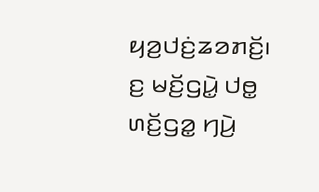ꤟꤤ꤬ꤓꤢꤦ꤬ꤘꤤꤊꤢꤩ꤬꤯
ꤢ꤬ ꤗꤢꤩ꤬ꤞꤣꤧ꤭ ꤓꤥ꤭ ꤛꤢꤩ꤬ꤞꤤ꤭ ꤚꤣꤧ꤬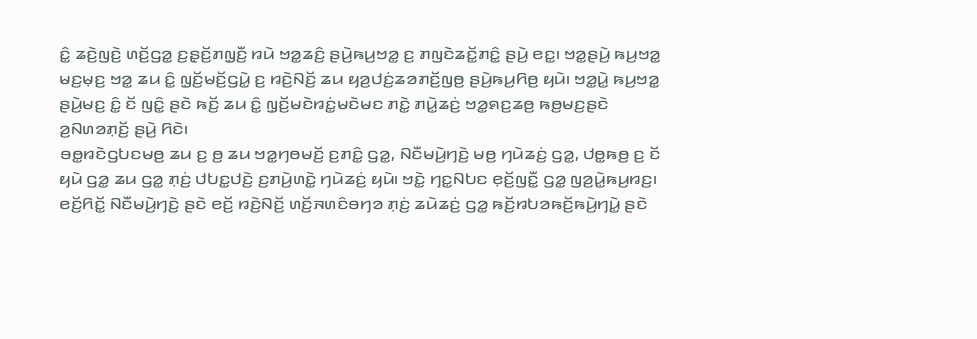ꤢꤨ꤭ ꤘꤢꤧ꤬ꤜꤢꤧ꤬ ꤛꤢꤩ꤬ꤞꤤ꤭ ꤢ꤬ꤔ꤫ꤢꤩ꤬ꤊꤜ꤫ꤢꤪ꤬ ꤙꤣꤧ ꤠꤤ꤭ꤘꤢꤨ꤬ ꤔꤣꤧ꤬ꤒꤣ꤬ꤠꤤ꤭ ꤢ꤬ ꤊꤜꤢꤧꤘꤢꤩ꤭ꤊꤢꤨ꤭ ꤔꤣꤧ꤬ ꤕꤢ꤭꤯ ꤠꤤ꤭ꤔꤣꤧ꤬ ꤒꤣ꤬ꤠꤤ꤭ ꤗꤢ꤬ꤗ꤫ꤢ꤬ ꤠꤤ꤭ ꤘꤣ ꤢꤨ꤭ ꤜ꤫ꤢꤩ꤬ꤗꤢꤩ꤬ꤞꤣꤧ꤭ ꤢ꤬ ꤙꤢꤧ꤬ꤡꤢꤩ꤬ ꤘꤣ ꤟꤤ꤬ꤓꤢꤦ꤬ꤘꤤꤊꤢꤩ꤬ꤜꤥ꤬ ꤔꤣꤧ꤬ꤒꤣ꤬ꤖꤥ꤬ ꤟꤣꤧ꤯ ꤠꤤ꤭ꤣꤧ꤭ ꤒꤣ꤬ꤠꤤ꤭ ꤔꤣꤧ꤬ꤗꤢ꤬ ꤢꤨ꤭ ꤢꤩ ꤜꤢꤨ꤭ ꤔꤢꤧ ꤒꤢꤩ꤬ ꤘꤣ ꤢꤨ꤭ ꤜ꤫ꤢꤩ꤬ꤗꤢꤧꤙꤢꤦ꤭ꤗꤢꤧꤗꤢ ꤊꤢꤧ꤭ ꤊꤣꤧ꤭ꤘꤢꤦ꤬ ꤠꤤ꤭ꤎꤢ꤬ꤘꤥ꤬ ꤒꤥ꤬ꤗꤢ꤬ꤔꤢꤧ ꤤ꤬ꤡꤛꤤꤊ꤫ꤢꤩ꤬ ꤔꤣꤧ꤬ ꤖꤢꤧ꤯
ꤋꤥ꤭ꤙꤢꤧꤞꤝꤢꤗꤥ꤬ ꤘꤣ ꤢ꤬ ꤥ꤬ ꤘꤣ ꤠꤤ꤭ꤚꤥꤗꤢꤩ꤬ ꤢ꤬ꤊꤢꤨ꤭ ꤞꤤ꤭, ꤡꤢꤪꤗꤣꤧ꤬ꤚꤢꤧ꤬ ꤗꤥ꤬ ꤚꤣꤧꤘꤢꤦ꤬ ꤞꤤ꤭, ꤓꤥ꤭ꤒꤥ꤬ ꤢ꤬ ꤢꤩ ꤟꤣꤧ ꤞꤤ꤭ ꤘꤣ ꤞꤤ꤭ ꤊ꤫ꤢꤦ꤬ ꤓꤝꤢ꤭ꤓꤢꤧ꤬ ꤢ꤬ꤊꤣꤧ꤬ꤛꤢꤧ꤭ ꤚꤣꤧꤘꤢꤦ꤬ ꤟꤣꤧ꤯ ꤠꤢꤧ꤭ ꤚꤢ꤭ꤡꤝꤢ ꤕ꤫ꤢꤩ꤬ꤜꤢꤪ꤭ ꤞꤤ꤭ ꤜꤤ꤬ꤣꤧ꤭ꤒꤣ꤬ꤙꤢ꤬꤯ ꤕꤢꤩ꤬ꤖꤢꤩ꤭ ꤡꤢꤪꤗꤣꤧ꤬ꤚꤢꤧ꤬ ꤔꤢꤧ ꤕꤢꤩ꤬ ꤙꤢꤧ꤬ꤡꤢꤩ꤬ ꤛꤢꤩ꤬ꤏꤛꤢꤨꤋꤚꤤ ꤊ꤫ꤢꤦ꤬ ꤘꤣꤧꤘꤢꤦ꤬ ꤞꤤ꤭ ꤒꤢꤩ꤬ꤙꤝꤤꤒꤢꤩ꤬ꤒꤣꤧ꤬ꤚꤣꤧ꤭ ꤔꤢꤧ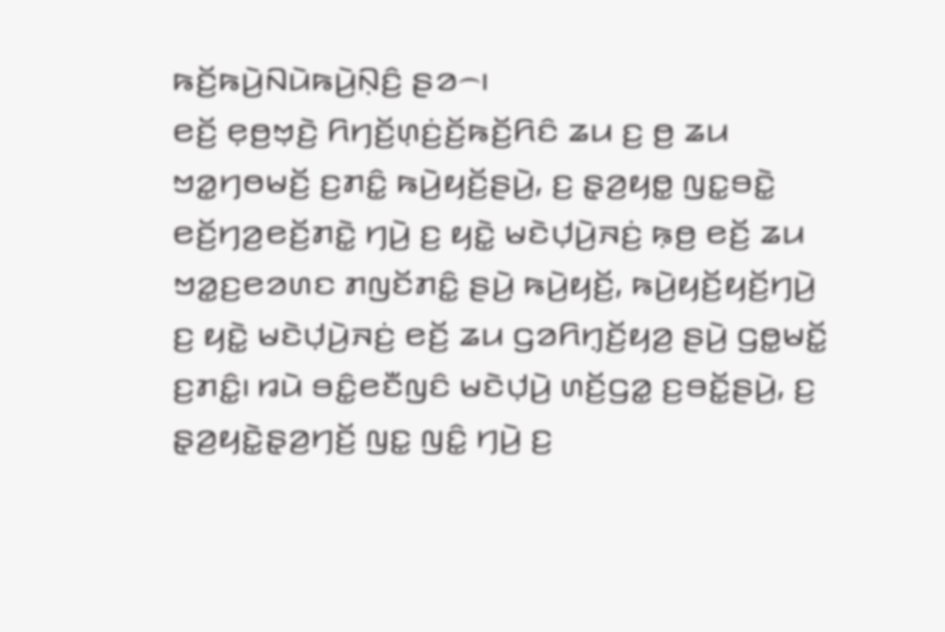ꤒꤢꤩ꤬ꤒꤣꤧ꤬ꤡꤣꤧꤒꤣꤧ꤬ꤡ꤫ꤢꤨ꤬ ꤔꤤ꤮꤯
ꤕꤢꤩ꤬ ꤕ꤫ꤥ꤬ꤠ꤫ꤢꤧ꤬ ꤖꤚꤢꤩ꤬ꤛ꤫ꤢꤦ꤬ꤢꤩ꤬ꤒꤢꤩ꤬ꤖꤢꤨ ꤘꤣ ꤢ꤬ ꤥ꤬ ꤘꤣ ꤠꤤ꤭ꤚꤥꤗꤢꤩ꤬ ꤢ꤬ꤊꤢꤨ꤭ ꤒꤣꤧ꤬ꤟꤢꤩ꤬ꤔꤣꤧ꤬, ꤢ꤬ ꤔ꤫ꤤ꤬ꤟꤥ꤭ ꤜꤢ꤭ꤋꤢꤧ꤭ ꤕꤢꤩ꤬ꤚꤤ꤬ꤕꤢꤩ꤬ꤊꤢꤧ꤭ ꤚꤣꤧ꤬ ꤢ꤬ ꤟꤢꤧ꤭ ꤗꤢꤧꤓ꤫ꤣꤧ꤬ꤏꤢꤦ꤬ ꤒ꤫ꤥ꤬ ꤕꤢꤩ꤬ ꤘꤣ ꤠꤤ꤭ꤢ꤬ꤕꤤꤛꤢ ꤊꤜꤢꤩꤊꤢꤨ꤭ ꤔꤣꤧ꤬ ꤒꤣꤧ꤬ꤟꤢꤩ꤬, ꤒꤣꤧ꤬ꤟꤢꤩ꤬ꤟꤢꤩ꤬ꤚꤣꤧ꤬ ꤢ꤬ ꤟꤢꤧ꤭ ꤗꤢꤧꤓ꤫ꤣꤧ꤬ꤏꤢꤦ꤬ ꤕꤢꤩ꤬ ꤘꤣ ꤞꤤꤖꤚ꤫ꤢꤩ꤬ꤟꤤ꤬ ꤔꤣꤧ꤬ ꤞꤥ꤭ꤗꤢꤩ꤭ ꤢ꤬ꤊꤢꤨ꤭꤯ ꤙꤣꤧ ꤋꤢꤨ꤭ꤕꤢꤪꤜꤢꤨ ꤗꤢꤧꤓ꤫ꤣꤧ꤬ ꤛꤢꤩ꤬ꤞꤤ꤭ ꤢ꤬ꤋꤢꤩ꤭ꤔꤣꤧ꤬, ꤢ꤬ ꤔ꤫ꤤ꤬ꤟꤢꤧ꤭ꤔ꤫ꤤ꤬ꤚꤢꤩ꤬ ꤜꤢ꤭ ꤜꤢꤨ꤭ ꤚꤣꤧ꤬ ꤢ꤬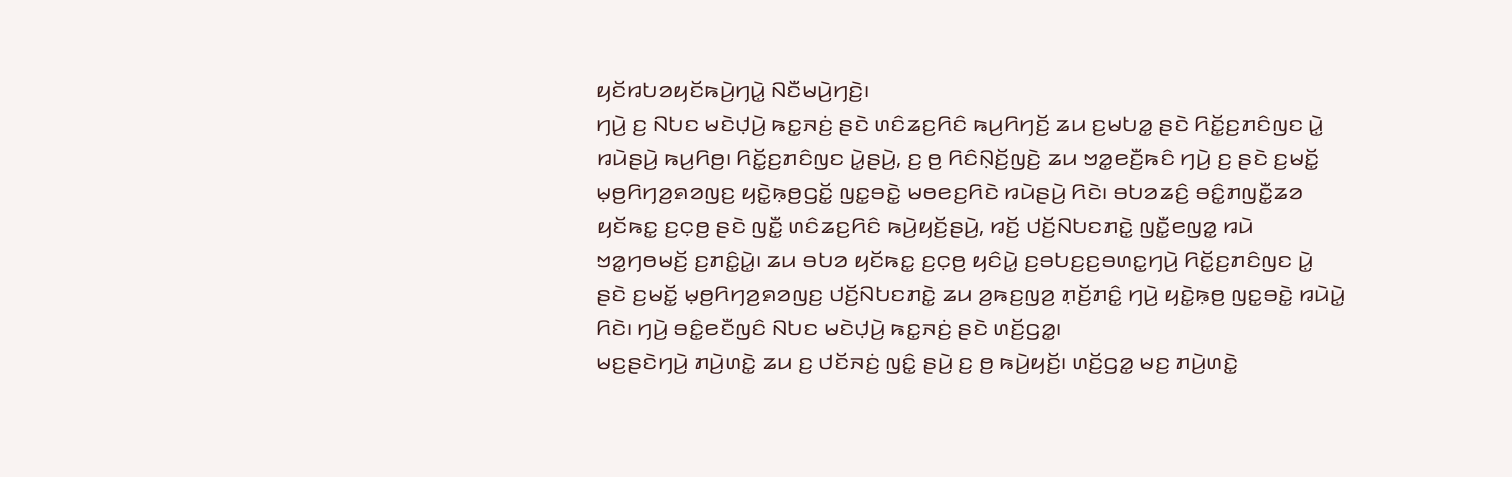ꤟꤢꤩꤙꤝꤤꤟꤢꤩꤒꤣꤧ꤬ꤚꤣꤧ꤭ ꤡꤢꤪꤗꤣꤧ꤬ꤚꤢꤧ꤬꤯
ꤚꤣꤧ꤬ ꤢ꤬ ꤡꤝꤢ ꤗꤢꤧꤓ꤫ꤣꤧ꤬ ꤒꤢ꤭ꤏꤢꤦ꤬ ꤔꤢꤧ ꤛꤢꤨꤘꤢ꤬ꤖꤢꤨ ꤒꤣ꤬ꤖꤚꤢꤩ꤬ ꤘꤣ ꤢ꤬ꤗꤝꤤ꤭ ꤔꤢꤧ ꤖꤢꤩ꤭ꤢ꤬ꤊꤢꤨꤜꤢ ꤣꤧ꤭ ꤙꤣꤧꤔꤣꤧ꤬ ꤒꤣ꤬ꤖꤥ꤬꤯ ꤖꤢꤩ꤭ꤢ꤬ꤊꤢꤨꤜꤢ ꤣꤧ꤭ꤔꤣꤧ꤬, ꤢ꤬ ꤥ꤬ ꤖꤢꤨꤡ꤫ꤢꤩ꤬ꤜꤢꤧ꤬ ꤘꤣ ꤠꤤ꤭ꤕꤢꤪ꤬ꤒꤢꤨ ꤚꤣꤧ꤬ ꤢ꤬ ꤔꤢꤧ ꤢ꤬ꤗꤢꤩ꤭ ꤗ꤫ꤥ꤬ꤖꤚꤤ꤬ꤎꤤꤜꤢ꤬ ꤟꤢꤧ꤭ꤒ꤫ꤥ꤬ꤞꤢꤩ꤭ ꤜꤢ꤭ꤋꤢꤧ꤭ ꤗꤥꤕꤢ꤬ꤖꤢꤧ ꤙꤣꤧꤔꤣꤧ꤬ ꤖꤢꤧ꤯ ꤋꤝꤤꤘꤢꤨ꤬ ꤋꤢꤨ꤭ꤊꤜꤢꤪ꤭ꤘꤤ ꤟꤢꤩꤒꤢ꤭ ꤢ꤬ꤍ꤫ꤥ꤬ ꤔꤢꤧ ꤜꤢꤪ꤭ ꤛꤢꤨꤘꤢ꤬ꤖꤢꤨ ꤒꤣꤧ꤬ꤟꤢꤩ꤬ꤔꤣꤧ꤬, ꤙꤢꤩ꤬ ꤓꤢꤩ꤬ꤡꤝꤢꤊꤢꤧ꤭ ꤜꤢꤪ꤭ꤕꤜꤤ꤭ ꤙꤣꤧ ꤠꤤ꤭ꤚꤥꤗꤢꤩ꤬ ꤢ꤬ꤊꤢꤨ꤭ꤣꤧ꤭꤯ ꤘꤣ ꤋꤝꤤ ꤟꤢꤩꤒꤢ꤭ ꤢ꤬ꤍ꤫ꤥ꤬ ꤟꤢꤨꤣꤧ꤭ ꤢ꤬ꤋꤝꤢ꤬ꤢ꤬ꤋꤛꤢ꤭ꤚꤣꤧ꤬ ꤖꤢꤩ꤭ꤢ꤬ꤊꤢꤨꤜꤢ ꤣꤧ꤭ ꤔꤢꤧ ꤢ꤬ꤗꤢꤩ꤭ ꤗ꤫ꤥ꤬ꤖꤚꤤ꤬ꤎꤤꤜꤢ꤬ ꤓꤢꤩ꤬ꤡꤝꤢꤊꤢꤧ꤭ ꤘꤣ ꤤ꤬ꤒꤢ꤬ꤜꤤ꤬ ꤊ꤫ꤢꤩ꤬ꤊꤢꤨ꤭ ꤚꤣꤧ꤬ ꤟꤢꤧ꤭ꤒ꤫ꤥ꤬ ꤜꤢ꤭ꤋꤢꤧ꤭ ꤙꤣꤧꤣꤧ꤭ ꤖꤢꤧ꤯ ꤚꤣꤧ꤬ ꤋꤢꤨ꤭ꤕꤢꤪꤜꤢꤨ ꤡꤝꤢ ꤗꤢꤧꤓ꤫ꤣꤧ꤬ ꤒꤢ꤭ꤏꤢꤦ꤬ ꤔꤢꤧ ꤛꤢꤩ꤬ꤞꤤ꤭꤯
ꤗꤢ꤬ꤔꤢꤧꤚꤣꤧ꤬ ꤊꤣꤧ꤬ꤛꤢꤧ꤭ ꤘꤣ ꤢ꤬ ꤓꤢꤩꤏꤢꤦ꤬ ꤜꤢꤨ꤭ ꤔꤣꤧ꤬ ꤢ꤬ ꤥ꤬ ꤒꤣꤧ꤬ꤟꤢꤩ꤬꤯ ꤛꤢꤩ꤬ꤞꤤ꤭ ꤗꤢ꤬ ꤊꤣꤧ꤬ꤛꤢꤧ꤭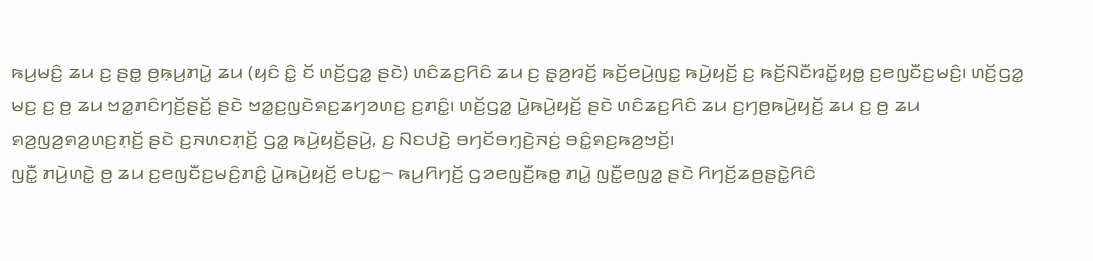ꤒꤣ꤬ꤗꤢꤨ꤬ ꤘꤣ ꤢ꤬ ꤔꤥ꤭ ꤥ꤬ꤒ꤫ꤣ꤬ꤊꤣꤧ꤭ ꤘꤣ (ꤟꤢꤨ ꤢꤨ꤭ ꤢꤩ ꤛꤢꤩ꤬ꤞꤤ꤭ ꤔꤢꤧ) ꤛꤢꤨꤘꤢ꤬ꤖꤢꤨ ꤘꤣ ꤢ꤬ ꤔ꤫ꤤ꤬ꤙꤢꤩ꤬ ꤒꤢꤩ꤬ꤕꤣꤧ꤬ꤜꤢ꤭ ꤒꤣꤧ꤬ꤟꤢꤩ꤬ ꤢ꤬ ꤒꤢꤩ꤬ꤡꤢꤪꤙꤢꤩ꤭ꤟꤥ꤭ ꤢ꤬ꤕꤜꤢꤪꤢ꤬ꤗꤢꤨ꤬꤯ ꤛꤢꤩ꤬ꤞꤤ꤭ ꤗꤢ꤬ ꤢ꤬ ꤥ꤬ ꤘꤣ ꤠꤤ꤭ꤊꤢꤨꤚꤢꤩ꤬ꤔꤢꤩ꤬ ꤔꤢꤧ ꤠꤤ꤭ꤢ꤬ꤜꤢꤧꤎꤢ꤬ꤘꤚꤤꤛꤢ꤬ ꤢ꤬ꤊꤢꤨ꤭꤯ ꤛꤢꤩ꤬ꤞꤤ꤭ ꤣꤧ꤭ꤒꤣꤧ꤬ꤟꤢꤩ꤬ ꤔꤢꤧ ꤛꤢꤨꤘꤢ꤬ꤖꤢꤨ ꤘꤣ ꤢ꤬ꤚꤥ꤬ꤒꤣꤧ꤬ꤟꤢꤩ꤬ ꤘꤣ ꤢ꤬ ꤥ꤬ ꤘꤣ ꤎꤤ꤬ꤜꤤ꤬ꤎꤤ꤬ꤛꤢ꤬ꤊ꤫ꤢꤩ꤬ ꤔꤢꤧ ꤢ꤬ꤏꤛꤢꤊ꤫ꤢꤩ꤬ ꤞꤤ꤭ ꤒꤣꤧ꤬ꤟꤢꤩ꤬ꤔꤣꤧ꤬, ꤢ꤬ ꤡꤢꤓꤢꤧ꤬ ꤋꤚꤢꤩꤋꤚ꤫ꤢꤧ꤬ꤏꤢꤦ꤬ ꤋꤢꤨ꤭ꤎꤢ꤬ꤒꤤ꤬ꤠꤢꤩ꤬꤯
ꤜꤢꤪ꤭ ꤊꤣꤧ꤬ꤛꤢꤧ꤭ ꤥ꤬ ꤘꤣ ꤢ꤬ꤕꤜꤢꤪꤢ꤬ꤗꤢꤨ꤬ꤊꤢꤨ꤭ ꤣꤧ꤭ꤒꤣꤧ꤬ꤟꤢꤩ꤬ ꤕꤝꤢ꤭꤮ ꤒꤣ꤬ꤖꤚꤢꤩ꤬ ꤞꤤꤕꤜꤢꤪ꤬ꤒꤥ꤭ ꤊꤣꤧ꤭ ꤜꤢꤪ꤭ꤕꤜꤤ꤭ ꤔꤢꤧ ꤖꤚꤢꤩ꤬ꤘꤥ꤬ꤔꤢꤧ꤭ꤖꤢꤨ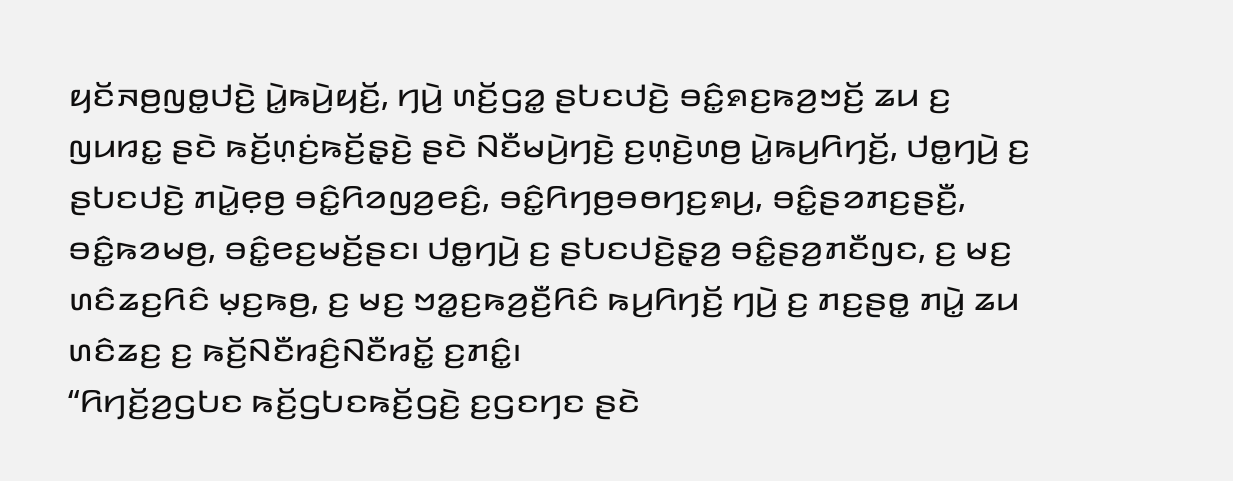ꤟꤢꤩꤏꤥ꤬ꤜꤥ꤭ꤓꤢꤧ꤬ ꤣꤧ꤭ꤒꤣꤧ꤬ꤟꤢꤩ꤬, ꤚꤣꤧ꤬ ꤛꤢꤩ꤬ꤞꤤ꤭ ꤔꤝꤢꤓꤢꤧ꤬ ꤋꤢꤨ꤭ꤎꤢ꤬ꤒꤤ꤬ꤠꤢꤩ꤬ ꤘꤣ ꤢ꤬ ꤜꤣꤙꤢ꤭ ꤔꤢꤧ ꤒꤢꤩ꤬ꤛ꤫ꤢꤦ꤬ꤒꤢꤩ꤬ꤔ꤫ꤢꤧ꤬ ꤔꤢꤧ ꤡꤢꤪꤗꤣꤧ꤬ꤚꤢꤧ꤬ ꤢ꤬ꤛ꤫ꤢꤧ꤬ꤛꤥ꤬ ꤣꤧ꤭ꤒꤣ꤬ꤖꤚꤢꤩ꤬, ꤓꤥ꤭ꤚꤣꤧ꤬ ꤢ꤬ ꤔꤝꤢꤓꤢꤧ꤬ ꤊꤣꤧ꤭ꤕ꤫ꤥ꤬ ꤋꤢꤨ꤭ꤖꤤꤜꤤ꤬ꤕꤢꤨ꤬, ꤋꤢꤨ꤭ꤖꤚꤥ꤬ꤋꤥꤚꤢ꤬ꤎꤣ꤬, ꤋꤢꤨ꤭ꤔꤤꤊꤢ꤬ꤔꤢꤪ꤬, ꤋꤢꤨ꤭ꤒꤤꤗꤥ꤬, ꤋꤢꤨ꤭ꤕꤢ꤬ꤗꤢꤩ꤬ꤔꤢ꤯ ꤓꤥ꤭ꤚꤣꤧ꤬ ꤢ꤬ ꤔꤝꤢꤓꤢꤧ꤬ꤔ꤫ꤤ꤬ ꤋꤢꤨ꤭ꤔꤤ꤬ꤊꤢꤪꤜꤢ, ꤢ꤬ ꤗꤢ꤬ ꤛꤢꤨꤘꤢ꤬ꤖꤢꤨ ꤗ꤫ꤢ꤬ꤒꤥ꤬, ꤢ꤬ ꤗꤢ꤬ ꤠꤤ꤭ꤢ꤬ꤒꤤ꤬ꤢꤪ꤬ꤖꤢꤨ ꤒꤣ꤬ꤖꤚꤢꤩ꤬ ꤚꤣꤧ꤬ ꤢ꤬ ꤊꤢ꤬ꤔꤥ꤭ ꤊꤣꤧ꤭ ꤘꤣ ꤛꤢꤨꤘꤢ꤬ ꤢ꤬ ꤒꤢꤩ꤬ꤡꤢꤪꤙꤢꤨ꤬ꤡꤢꤪꤙꤢꤩ꤭ ꤢ꤬ꤊꤢꤨ꤭꤯
“ꤖꤚꤢꤩ꤬ꤤ꤬ꤞꤝꤢ ꤒꤢꤩ꤬ꤞꤝꤢꤒꤢꤩ꤬ꤞꤢꤧ꤬ ꤢ꤬ꤞꤢꤚꤢ ꤔꤢꤧ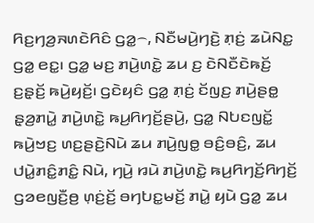ꤖꤢ꤬ꤚꤤ꤬ꤏꤛꤢꤧꤖꤢꤨ ꤞꤤ꤭꤮, ꤡꤢꤪꤗꤣꤧ꤬ꤚꤢꤧ꤬ ꤊ꤫ꤢꤦ꤬ ꤘꤣꤧꤡꤢ꤭ ꤞꤤ꤭ ꤕꤢ꤭꤯ ꤞꤤ꤭ ꤗꤢ꤬ ꤊꤣꤧ꤬ꤛꤢꤧ꤭ ꤘꤣ ꤢ꤬ ꤢꤧꤡꤢꤪꤢꤧꤒꤢꤩ꤬ ꤢ꤬ꤔ꤫ꤢꤩ꤬ ꤒꤣꤧ꤬ꤟꤢꤩ꤬꤯ ꤞꤢꤧꤟꤢꤨ ꤞꤤ꤭ ꤊ꤫ꤢꤦ꤬ ꤢꤩꤜꤢ꤬ ꤊꤣꤧ꤬ꤔꤥ꤭ ꤔ꤫ꤤ꤬ꤊꤣꤧ꤭ ꤊꤣꤧ꤬ꤛꤢꤧ꤭ ꤒꤣ꤬ꤖꤚꤢꤩ꤬ꤔꤣꤧ꤬, ꤞꤤ꤭ ꤡꤝꤢꤜꤢꤩ꤭ ꤒꤣꤧ꤬ꤠꤢ꤬ ꤛꤢ꤬ꤔꤢꤧ꤬ꤡꤣꤧ ꤘꤣ ꤊꤣꤧ꤬ꤜꤥ꤭ ꤋꤢꤨ꤬ꤋꤢꤨ꤬, ꤘꤣ ꤓꤣꤧ꤭ꤊꤢꤨ꤭ꤊꤢꤨ꤭ ꤡꤣꤧ, ꤚꤣꤧ꤬ ꤙꤣꤧ ꤊꤣꤧ꤬ꤛꤢꤧ꤭ ꤒꤣ꤬ꤖꤚꤢꤩ꤬ꤖꤚꤢꤩ꤬ ꤞꤤꤕꤜꤢꤪ꤬ꤥ꤬ ꤛ꤫ꤢꤦ꤬ꤢꤩ꤬ ꤋꤚꤝꤢ꤭ꤗꤢꤩ꤬ ꤊꤣꤧ꤭ ꤟꤣꤧ ꤞꤤ꤭ ꤘꤣ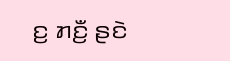ꤢ꤬ ꤊꤢꤪ꤬ ꤔꤢꤧ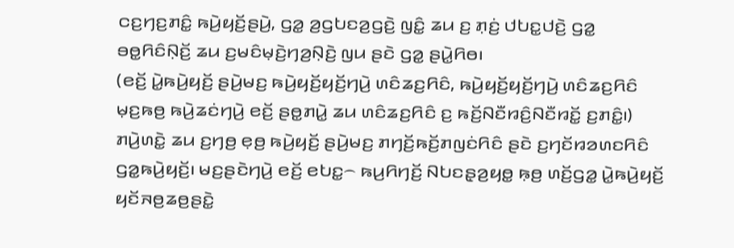ꤍꤢ꤬ꤚꤢ꤬ꤊꤢꤨ꤭ ꤒꤣꤧ꤬ꤟꤢꤩ꤬ꤔꤣꤧ꤬, ꤞꤤ꤭ ꤤ꤬ꤞꤝꤢꤤ꤬ꤞꤢꤧ꤬ ꤜꤢꤨ꤭ ꤘꤣ ꤢ꤬ ꤊ꤫ꤢꤦ꤬ ꤓꤝꤢ꤭ꤓꤢꤧ꤬ ꤞꤤ꤭ ꤋꤥ꤭ꤖꤢꤨꤡ꤫ꤢꤩ꤬ ꤘꤣ ꤢ꤬ꤗꤢꤨꤗ꤫ꤢꤧ꤬ꤚꤤ꤬ꤡ꤫ꤢꤧ꤬ ꤜꤣ ꤔꤢꤧ ꤞꤤ꤭ ꤔꤣꤧ꤭ꤖꤥ꤯
(ꤕꤢꤩ꤬ ꤣꤧ꤭ꤒꤣꤧ꤬ꤟꤢꤩ꤬ ꤔꤣꤧ꤬ꤗꤢ꤬ ꤒꤣꤧ꤬ꤟꤢꤩ꤬ꤟꤢꤩ꤬ꤚꤣꤧ꤬ ꤛꤢꤨꤘꤢ꤬ꤖꤢꤨ, ꤒꤣꤧ꤬ꤟꤢꤩ꤬ꤟꤢꤩ꤬ꤚꤣꤧ꤬ ꤛꤢꤨꤘꤢ꤬ꤖꤢꤨ ꤗ꤫ꤢ꤬ꤒꤥ꤬ ꤒꤣꤧ꤬ꤘꤢꤦꤚꤣꤧ꤬ ꤕꤢꤩ꤬ ꤔꤥ꤭ꤊꤣꤧ꤭ ꤘꤣ ꤛꤢꤨꤘꤢ꤬ꤖꤢꤨ ꤢ꤬ ꤒꤢꤩ꤬ꤡꤢꤪꤙꤢꤨ꤬ꤡꤢꤪꤙꤢꤩ꤭ ꤢ꤬ꤊꤢꤨ꤭꤯) ꤊꤣꤧ꤬ꤛꤢꤧ꤭ ꤘꤣ ꤢ꤬ꤚꤥ꤬ ꤕ꤫ꤥ꤬ ꤒꤣꤧ꤬ꤟꤢꤩ꤬ ꤔꤣꤧ꤬ꤗꤢ꤬ ꤊꤚꤢꤩ꤬ꤒꤢꤩ꤬ꤊꤜꤢꤦꤖꤢꤨ ꤔꤢꤧ ꤢ꤬ꤚꤢꤩꤙꤤꤛꤢꤖꤢꤨ ꤞꤤ꤭ꤒꤣꤧ꤬ꤟꤢꤩ꤬꤯ ꤗꤢ꤬ꤔꤢꤧꤚꤣꤧ꤬ ꤕꤢꤩ꤬ ꤕꤝꤢ꤭꤮ ꤒꤣ꤬ꤖꤚꤢꤩ꤬ ꤡꤝꤢꤔ꤫ꤤ꤬ꤟꤥ꤭ ꤒ꤫ꤥ꤬ ꤛꤢꤩ꤬ꤞꤤ꤭ ꤣꤧ꤭ꤒꤣꤧ꤬ꤟꤢꤩ꤬ ꤟꤢꤩꤏꤥ꤬ꤘꤥ꤬ꤔꤢꤧ꤭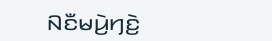ꤡꤢꤪꤗꤣꤧ꤬ꤚꤢꤧ꤬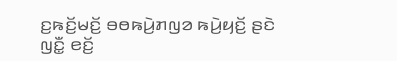ꤢ꤬ꤒꤢꤩ꤬ꤗꤢꤩ꤬ ꤋꤥꤒꤣꤧ꤬ꤊꤜꤤ ꤒꤣꤧ꤬ꤟꤢꤩ꤬ ꤔꤢꤧ ꤜꤢꤪ꤭ ꤕꤢꤩ꤬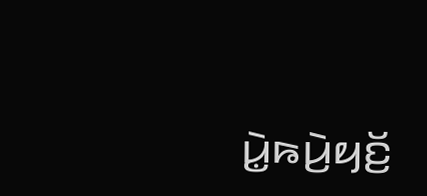ꤣꤧ꤭ꤒꤣꤧ꤬ꤟꤢꤩ꤬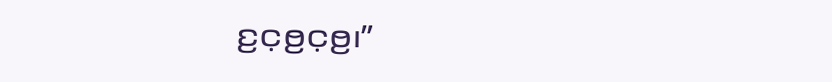ꤢ꤬ꤍ꤫ꤥ꤬ꤍ꤫ꤥ꤬꤯”